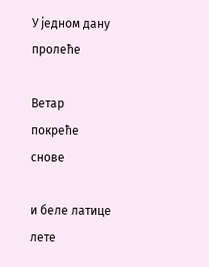У једном дану пролеће

Ветар покреће снове

и беле латице лете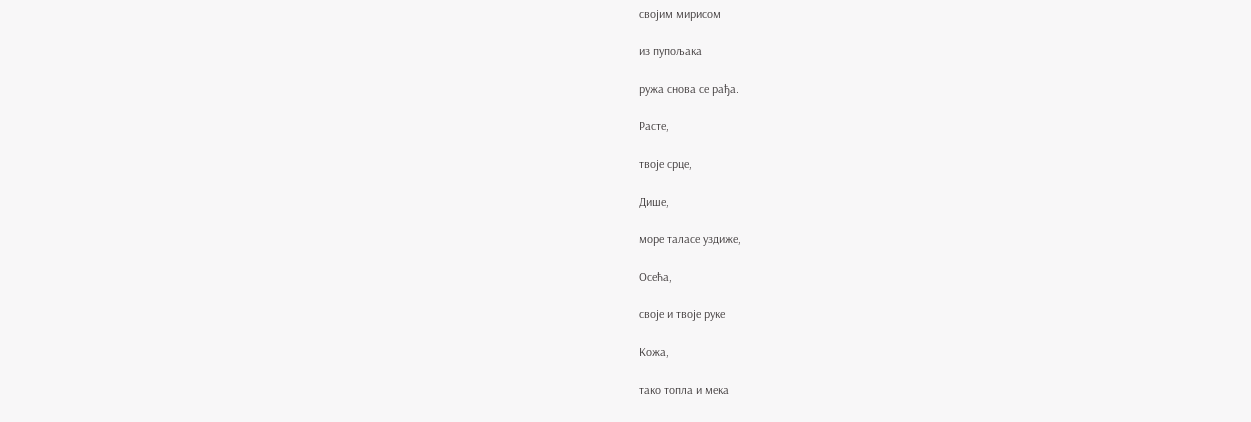својим мирисом

из пупољака

ружа снова се рађа.

Расте,

твоје срце,

Дише,

море таласе уздиже,

Осећа,

своје и твоје руке

Кожа,

тако топла и мека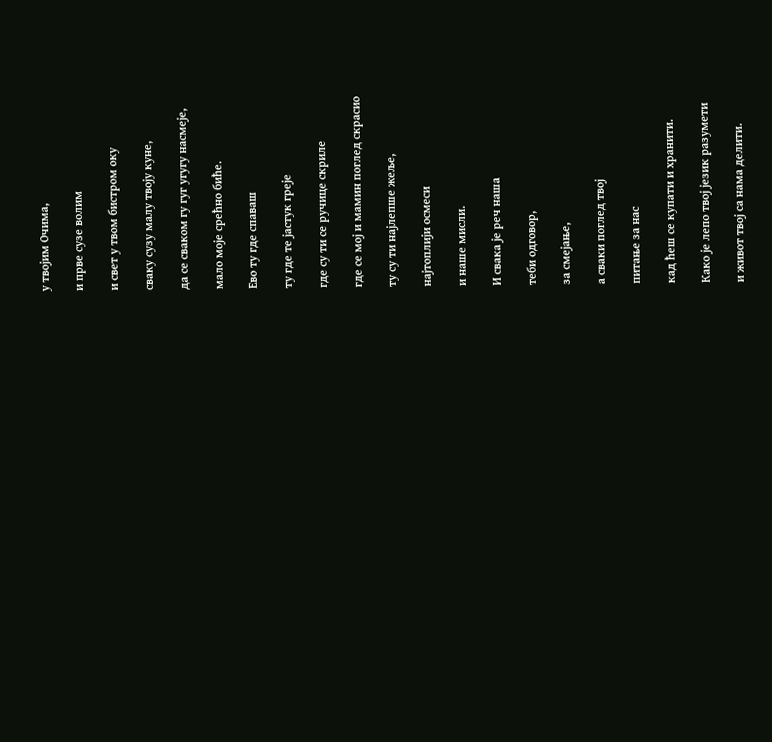у твојим Очима,

и прве сузе волим

и свет у твом бистром оку

сваку сузу малу твоју куне,

да се сваком гу гуг угугу насмеје,

мало моје срећно биће.

Ево ту где спаваш

ту где те јастук греје

где су ти се ручице скриле

где се мој и мамин поглед скрасио

ту су ти најлепше жеље,

најтоплији осмеси

и наше мисли.

И свака је реч наша

теби одговор,

за смејање,

а сваки поглед твој

питање за нас

кад ћеш се купати и хранити.

Како је лепо твој језик разумети

и живот твој са нама делити.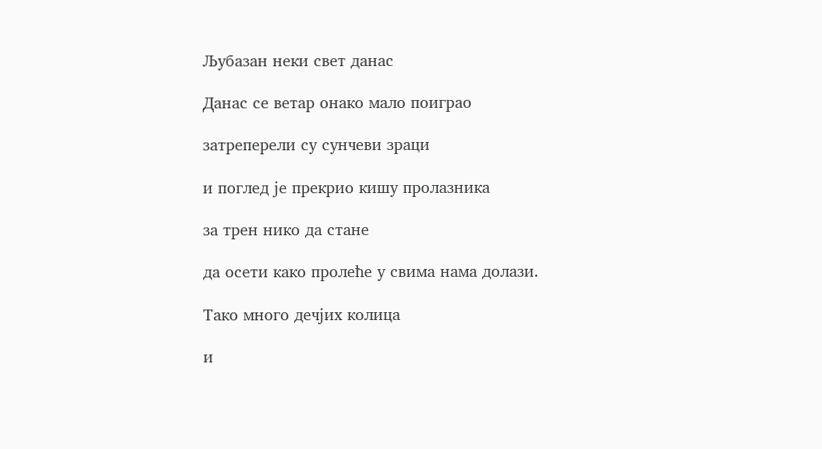Љубазан неки свет данас

Данас се ветар онако мало поиграо

затреперели су сунчеви зраци

и поглед је прекрио кишу пролазника

за трен нико да стане

да осети како пролеће у свима нама долази.

Тако много дечјих колица

и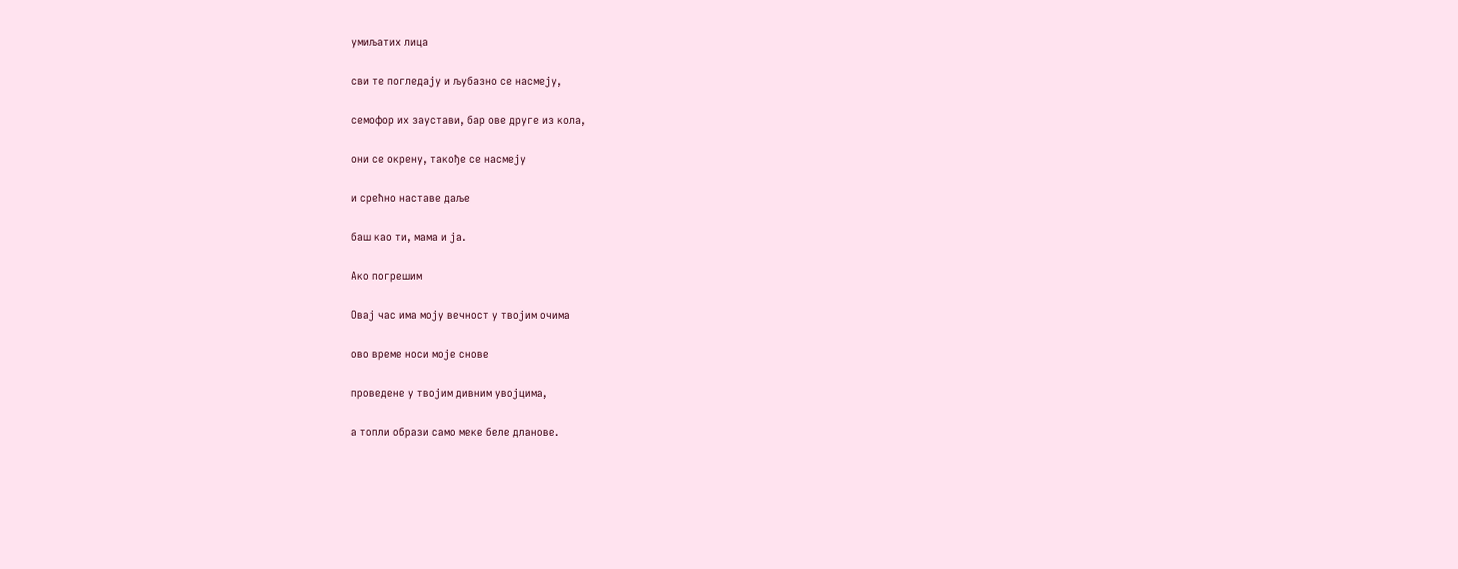умиљатих лица

сви те погледају и љубазно се насмеју,

семофор их заустави, бар ове друге из кола,

они се окрену, такође се насмеју

и срећно наставе даље

баш као ти, мама и ја.

Ако погрешим

Овај час има моју вечност у твојим очима

ово време носи моје снове

проведене у твојим дивним увојцима,

а топли образи само меке беле дланове.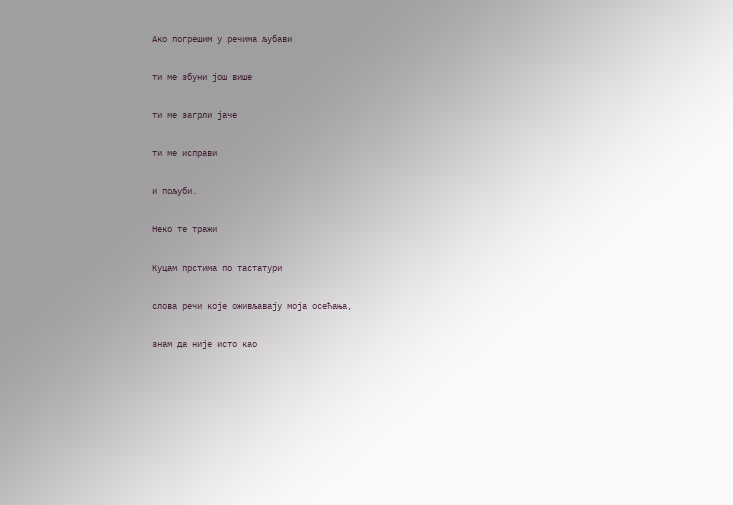Ако погрешим у речима љубави

ти ме збуни још више

ти ме загрли јаче

ти ме исправи

и пољуби.

Неко те тражи

Куцам прстима по тастатури

слова речи које оживљавају моја осећања,

знам да није исто као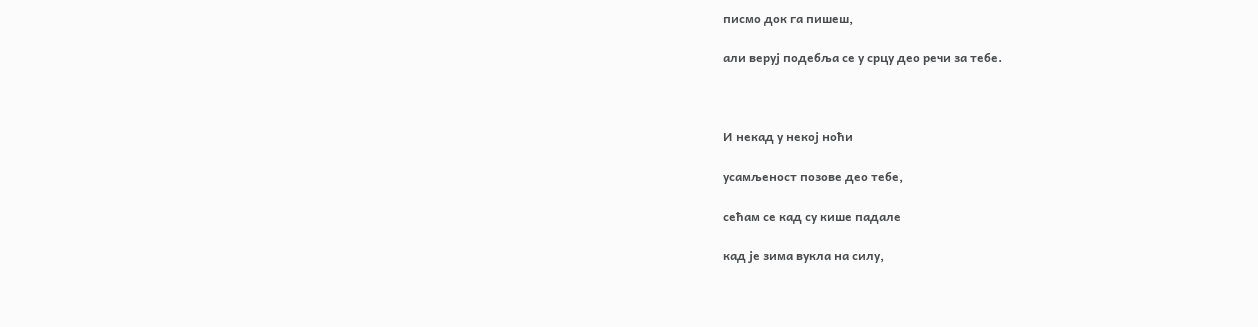писмо док га пишеш,

али веруј подебља се у срцу део речи за тебе.



И некад у некој ноћи

усамљеност позове део тебе,

сећам се кад су кише падале

кад је зима вукла на силу,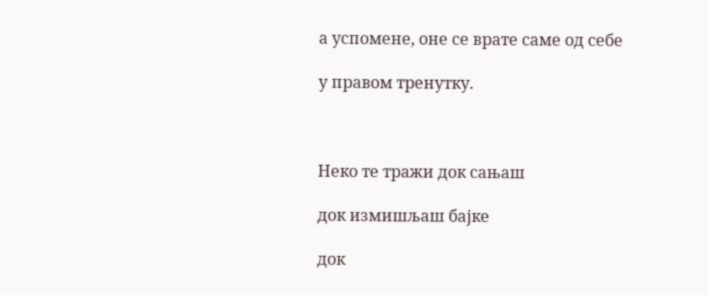а успомене, оне се врате саме од себе

у правом тренутку.



Неко те тражи док сањаш

док измишљаш бајке

док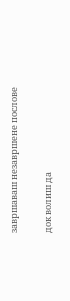завршаваш незавршене послове

док волиш да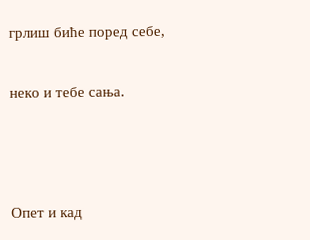грлиш биће поред себе,

неко и тебе сања.



Опет и кад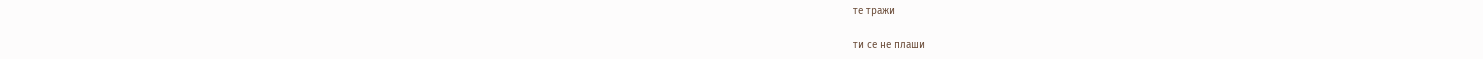те тражи

ти се не плаши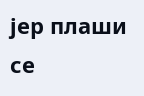јер плаши се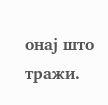онај што тражи.